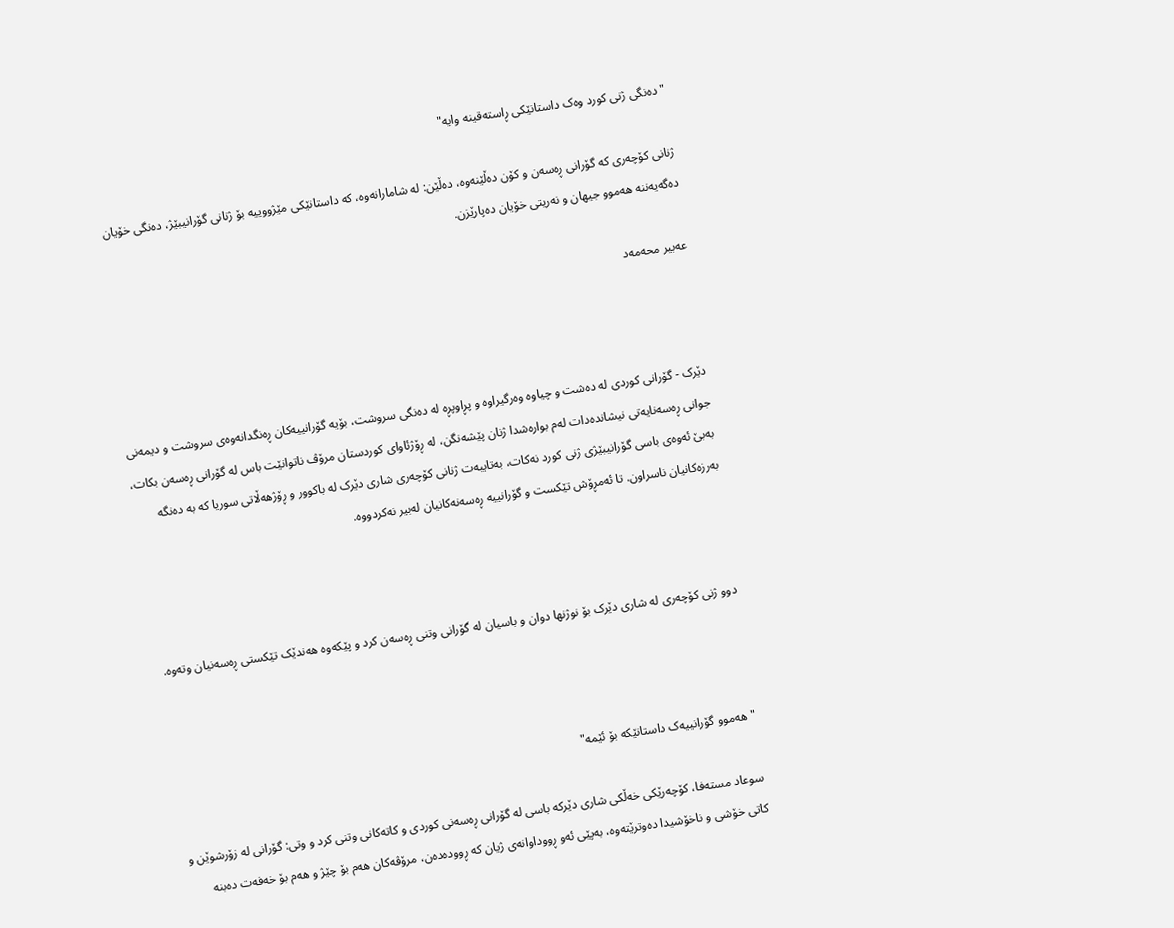"دەنگی ژنی کورد وەک داستانێکی ڕاستەقینە وایە"

ژنانی کۆچەری کە گۆرانی ڕەسەن و کۆن دەڵێنەوە، دەڵێن: لە شامارانەوە، کە داستانێکی مێژووییە بۆ ژنانی گۆرانیبێژ، دەنگی خۆیان دەگەیەننە هەموو جیهان و نەریتی خۆیان دەپارێزن.

عەبیر محەمەد



دێرک - گۆرانی کوردی لە دەشت و چیاوە وەرگیراوە و پڕاوپڕە لە دەنگی سروشت، بۆیە گۆرانییەکان ڕەنگدانەوەی سروشت و دیمەنی جوانی ڕەسەنایەتی نیشاندەدات لەم بوارەشدا ژنان پێشەنگن، لە ڕۆژئاوای کوردستان مرۆڤ ناتوانێت باس لە گۆرانی ڕەسەن بکات، بەبێ ئەوەی باسی گۆرانیبێژی ژنی کورد نەکات، بەتایبەت ژنانی کۆچەری شاری دێرک لە باکوور و ڕۆژهەڵاتی سوریا کە بە دەنگە بەرزەکانیان ناسراون. تا ئەمڕۆش تێکست و گۆرانییە ڕەسەنەکانیان لەبیر نەکردووە.



دوو ژنی کۆچەری لە شاری دێرک بۆ نوژنها دوان و باسیان لە گۆرانی وتنی ڕەسەن کرد و پێکەوە هەندێک تێکستی ڕەسەنیان وتەوە.



"هەموو گۆرانییەک داستانێکە بۆ ئێمە"

سوعاد مستەفا، کۆچەرێکی خەڵکی شاری دێرکە باسی لە گۆرانی ڕەسەنی کوردی و کاتەکانی وتنی کرد و وتی: گۆرانی لە زۆرشوێن و کاتی خۆشی و ناخۆشیدا دەوترێتەوە، بەپێی ئەو ڕووداوانەی ژیان کە ڕوودەدەن، مرۆڤەکان هەم بۆ چێژ و هەم بۆ خەفەت دەبنە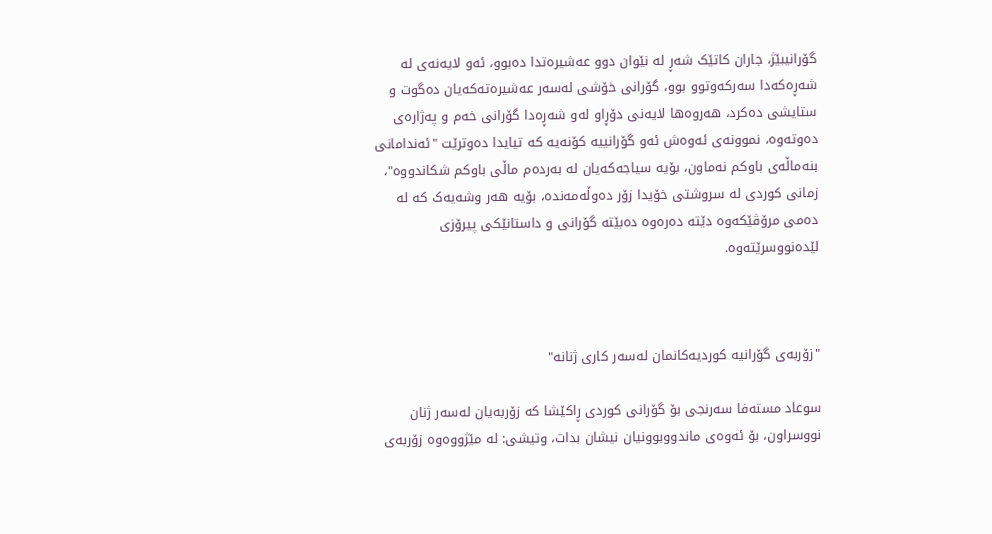گۆرانیبێژ، جاران کاتێک شەڕ لە نێوان دوو عەشیرەتدا دەبوو، ئەو لایەنەی لە شەڕەکەدا سەرکەوتوو بوو، گۆرانی خۆشی لەسەر عەشیرەتەکەیان دەگوت و ستایشی دەکرد، هەروەها لایەنی دۆڕاو لەو شەڕەدا گۆرانی خەم و پەژارەی دەوتەوە، نموونەی ئەوەش ئەو گۆرانییە کۆنەیە کە تیایدا دەوترێت "ئەندامانی بنەماڵەی باوکم نەماون، بۆیە سیاجەکەیان لە بەردەم ماڵی باوکم شکاندووە"، زمانی کوردی لە سروشتی خۆیدا زۆر دەوڵەمەندە، بۆیە هەر وشەیەک کە لە دەمی مرۆڤێکەوە دێتە دەرەوە دەبێتە گۆرانی و داستانێکی پیرۆزی لێدەنووسرێتەوە.



"زۆربەی گۆرانیە کوردیەکانمان لەسەر کاری ژنانە"

سوعاد مستەفا سەرنجی بۆ گۆرانی کوردی ڕاکێشا کە زۆربەیان لەسەر ژنان نووسراون، بۆ ئەوەی ماندووبوونیان نیشان بدات، وتیشی: لە مێژووەوە زۆربەی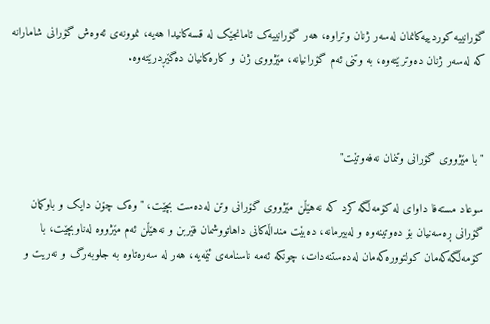گۆرانییە کوردییەکانمان لەسەر ژنان وتراوە، هەر گۆرانییەک ئامانجێک لە قسەکانیدا هەیە، نموونەی ئەوەش گۆرانی شامارانە کە لەسەر ژنان دەوترێتەوە، بە وتنی ئەم گۆرانیانە، مێژووی ژن و کارەکانیان دەگێڕدرێتەوە.



"با مێژووی گۆرانی وتنمان نەفەوتێت"

سوعاد مستەفا داوای لە کۆمەڵگە کرد کە نەهێڵن مێژووی گۆرانی وتن لەدەست بچێت، "وەک چۆن دایک و باوکمان گۆرانی ڕەسەنیان بۆ دەوتینەوە و لەبیرمانە، دەبێت منداڵەکانی داهاتووشمان فێربن و نەهێڵن ئەم مێژووە لەناوبچێت، با کۆمەڵگەکەمان کولتوورەکەمان لەدەستنەدات، چونکە ئەمە ناسنامەی ئێمەیە، هەر لە سەرەتاوە بە جلوبەرگ و نەریت و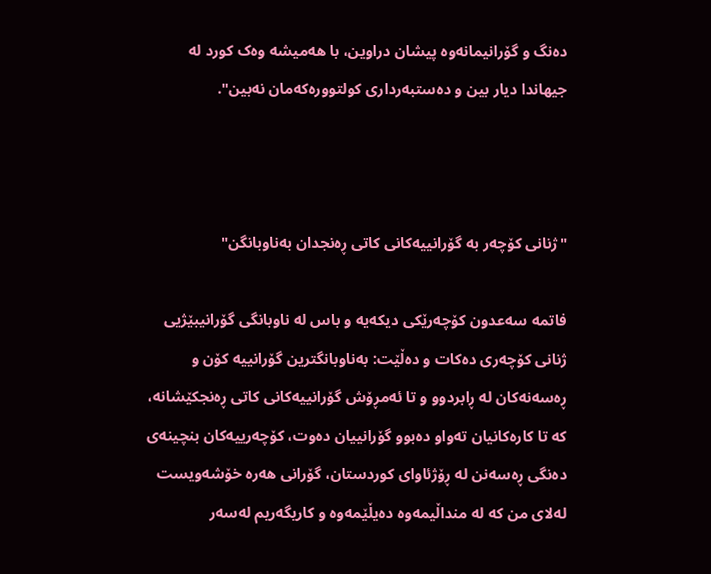دەنگ و گۆرانیمانەوە پیشان دراوین، با هەمیشە وەک کورد لە جیهاندا دیار بین و دەستبەرداری کولتوورەکەمان نەبین".



"ژنانی کۆچەر بە گۆرانییەکانی کاتی ڕەنجدان بەناوبانگن"

فاتمە سەعدون کۆچەرێکی دیکەیە و باس لە ناوبانگی گۆرانیبێژیی ژنانی کۆچەری دەکات و دەڵێت: بەناوبانگترین گۆرانییە کۆن و ڕەسەنەکان لە ڕابردوو و تا ئەمڕۆش گۆرانییەکانی کاتی ڕەنجکێشانە، کە تا کارەکانیان تەواو دەبوو گۆرانییان دەوت، کۆچەرییەکان بنچینەی دەنگی ڕەسەنن لە ڕۆژئاوای کوردستان، گۆرانی هەرە خۆشەویست لەلای من کە لە منداڵیمەوە دەیڵێمەوە و کاریگەریم لەسەر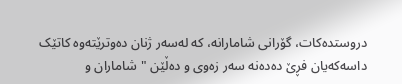دروستدەکات، گۆرانی شامارانە، کە لەسەر ژنان دەوترێتەوە کاتێک داسەکەیان فڕێ دەدەنە سەر زەوی و دەڵێن "شاماران و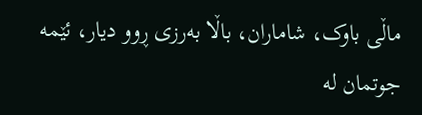ماڵی باوک، شاماران، باڵا بەرزی ڕوو دیار، ئێمە جوتمان لە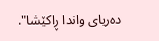دەریای واندا ڕاکێشا".